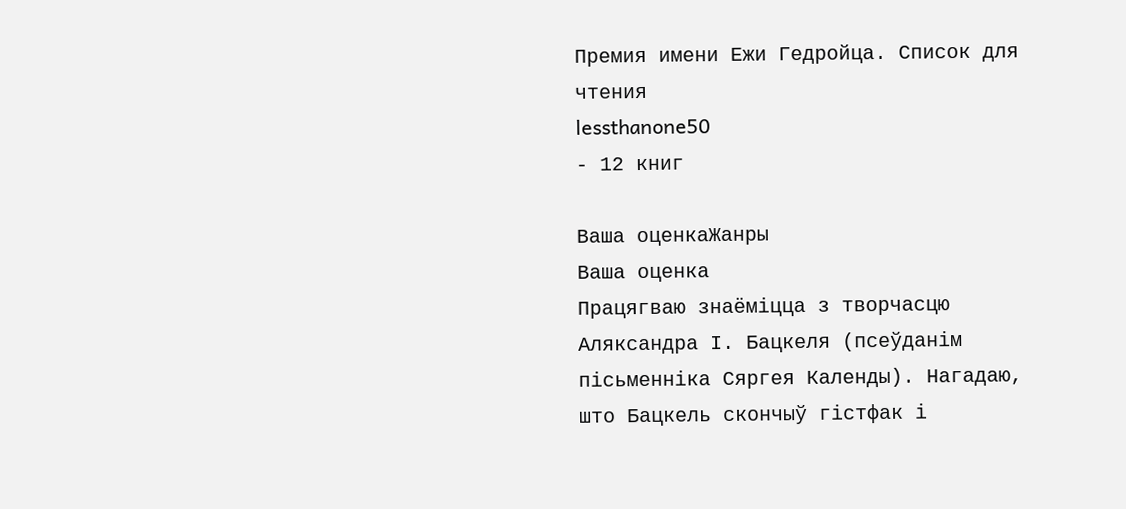Премия имени Ежи Гедройца. Список для чтения
lessthanone50
- 12 книг

Ваша оценкаЖанры
Ваша оценка
Працягваю знаёміцца з творчасцю Аляксандра І. Бацкеля (псеўданім пісьменніка Сяргея Календы). Нагадаю, што Бацкель скончыў гістфак і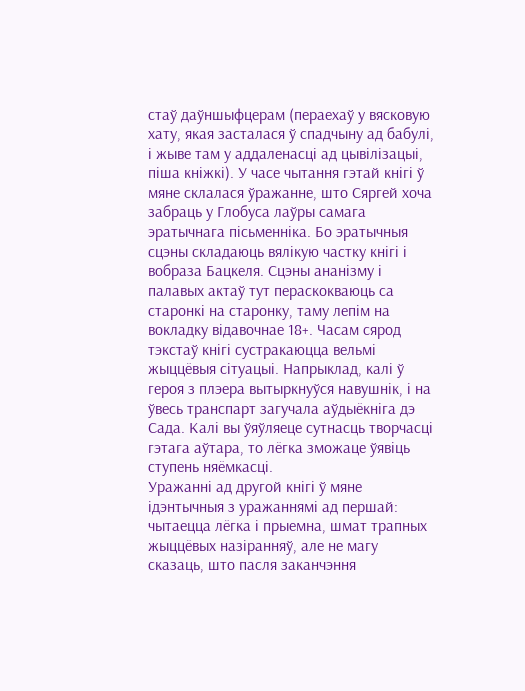стаў даўншыфцерам (пераехаў у вясковую хату, якая засталася ў спадчыну ад бабулі, і жыве там у аддаленасці ад цывілізацыі, піша кніжкі). У часе чытання гэтай кнігі ў мяне склалася ўражанне, што Сяргей хоча забраць у Глобуса лаўры самага эратычнага пісьменніка. Бо эратычныя сцэны складаюць вялікую частку кнігі і вобраза Бацкеля. Сцэны ананізму і палавых актаў тут пераскокваюць са старонкі на старонку, таму лепім на вокладку відавочнае 18+. Часам сярод тэкстаў кнігі сустракаюцца вельмі жыццёвыя сітуацыі. Напрыклад, калі ў героя з плэера вытыркнуўся навушнік, і на ўвесь транспарт загучала аўдыёкніга дэ Сада. Калі вы ўяўляеце сутнасць творчасці гэтага аўтара, то лёгка зможаце ўявіць ступень няёмкасці.
Уражанні ад другой кнігі ў мяне ідэнтычныя з уражаннямі ад першай: чытаецца лёгка і прыемна, шмат трапных жыццёвых назіранняў, але не магу сказаць, што пасля заканчэння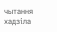чытання хадзіла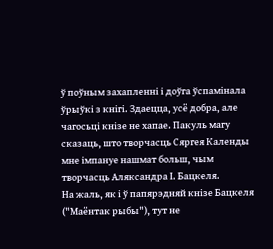ў поўным захапленні і доўга ўспамінала ўрыўкі з кнігі. Здаецца, усё добра, але чагосьці кнізе не хапае. Пакуль магу сказаць, што творчасць Сяргея Календы мне імпануе нашмат больш, чым творчасць Аляксандра І. Бацкеля.
На жаль, як і ў папярэдняй кнізе Бацкеля ("Маёнтак рыбы"), тут не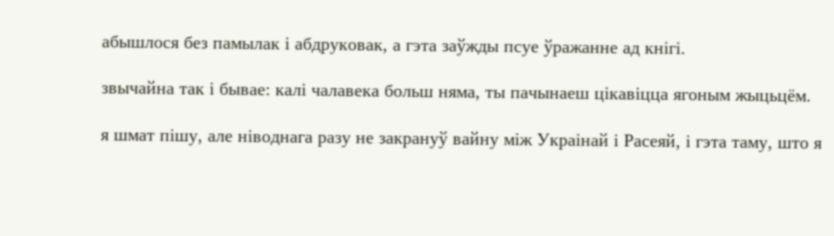абышлося без памылак і абдруковак, а гэта заўжды псуе ўражанне ад кнігі.

звычайна так і бывае: калі чалавека больш няма, ты пачынаеш цікавіцца ягоным жыцьцём.

я шмат пішу, але ніводнага разу не закрануў вайну між Украінай і Расеяй, і гэта таму, што я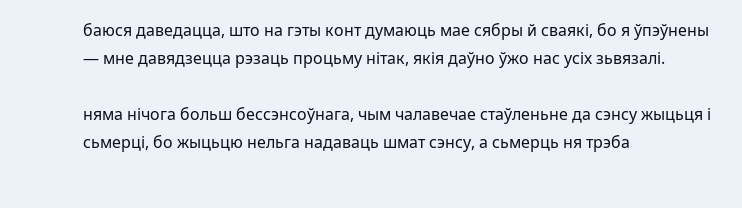баюся даведацца, што на гэты конт думаюць мае сябры й сваякі, бо я ўпэўнены — мне давядзецца рэзаць процьму нітак, якія даўно ўжо нас усіх зьвязалі.

няма нічога больш бессэнсоўнага, чым чалавечае стаўленьне да сэнсу жыцьця і сьмерці, бо жыцьцю нельга надаваць шмат сэнсу, а сьмерць ня трэба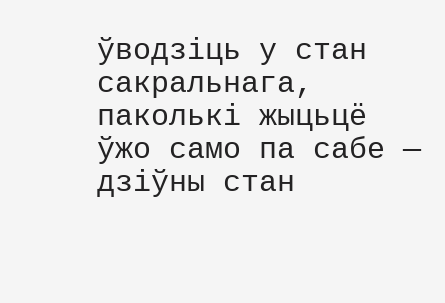ўводзіць у стан сакральнага, паколькі жыцьцё ўжо само па сабе — дзіўны стан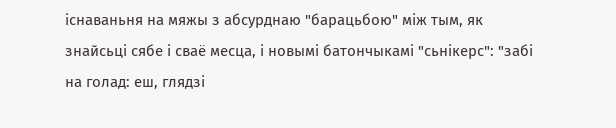існаваньня на мяжы з абсурднаю "барацьбою" між тым, як знайсьці сябе і сваё месца, і новымі батончыкамі "сьнікерс": "забі на голад: еш, глядзі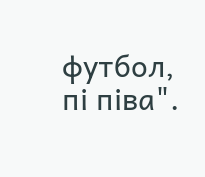футбол, пі піва".